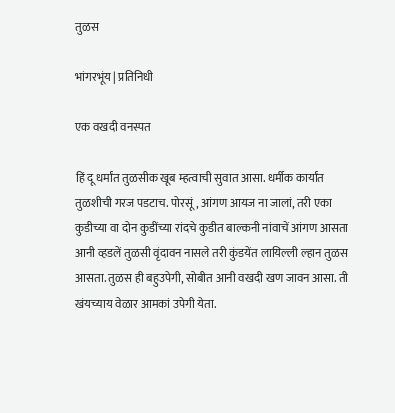तुळस

भांगरभूंय | प्रतिनिधी

एक वखदी वनस्पत

हिं दू धर्मांत तुळसीक खूब म्हत्वाची सुवात आसा. धर्मीक कार्यांत तुळशीची गरज पडटाच. पोरसूं, आंगण आयज ना जालां, तरी एका कुडीच्या वा दोन कुडींच्या रांदचे कुडीत बाल्कनी नांवाचें आंगण आसता आनी व्हडलें तुळसी वृंदावन नासले तरी कुंडयेंत लायिल्ली ल्हान तुळस आसता. तुळस ही बहुउपेगी, सोबीत आनी वखदी खण जावन आसा. ती खंयच्याय वेळार आमकां उपेगी येता.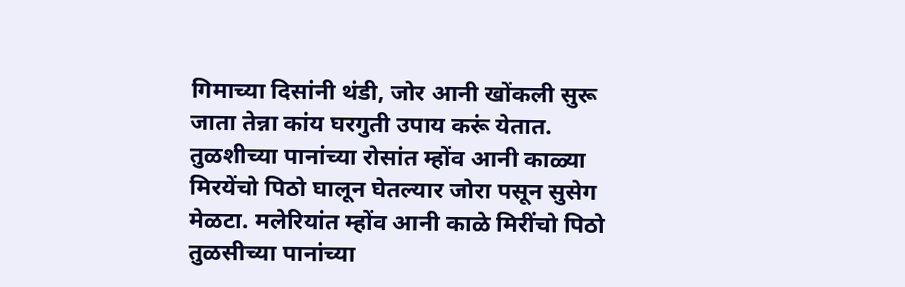गिमाच्या दिसांनी थंडी, जोर आनी खोंकली सुरू जाता तेन्ना कांय घरगुती उपाय करूं येतात. तुळशीच्या पानांच्या रोसांत म्होंव आनी काळ्या मिरयेंचो पिठो घालून घेतल्यार जोरा पसून सुसेग मेळटा. मलेरियांत म्होंव आनी काळे मिरींचो पिठो तुळसीच्या पानांच्या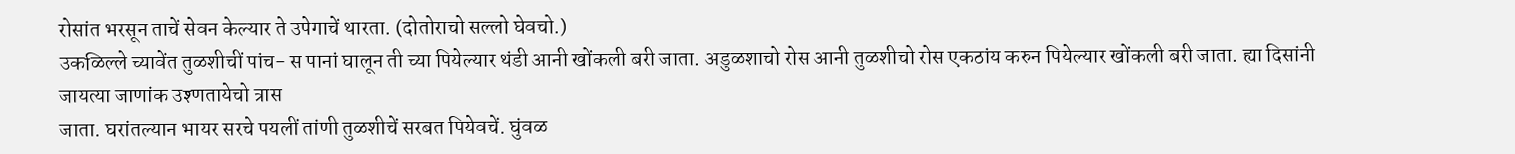रोसांत भरसून ताचें सेवन केल्यार ते उपेगाचें थारता. (दोतोराचो सल्लो घेवचो.)
उकळिल्ले च्यावेंत तुळशीचीं पांच- स पानां घालून ती च्या पियेल्यार थंडी आनी खोंकली बरी जाता. अडुळशाचो रोस आनी तुळशीचो रोस एकठांय करुन पियेल्यार खोंकली बरी जाता. ह्या दिसांनी जायत्या जाणांक उश्णतायेचो त्रास
जाता. घरांतल्यान भायर सरचे पयलीं तांणी तुळशीचें सरबत पियेवचें. घुंवळ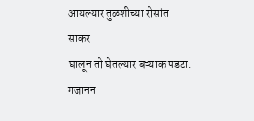आयल्यार तुळशीच्या रोसांत साकर
घालून तो घेतल्यार बऱ्याक पडटा.
गजानन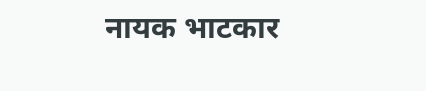नायक भाटकार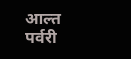आल्त पर्वरी